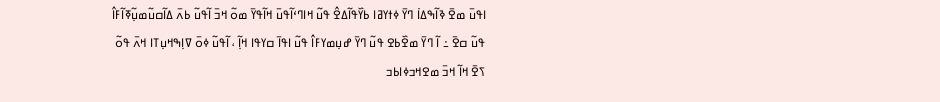ߊߟߎ߫ ߘߐ߫ ߢߊ߬ߒߡߊ߭ ߣߌ߫ ߦߙߌߥߊ ߕߌ߰ߟߊ߬ߡߐ߮ ߟߎ߬ ߞߊߣߵߊ߬ߟߎ߫ ߞߊ߬ߟߌ߫ ߘߋ߬ ߞߏ߫ ߊ߬ߟߎ߬ ߕߍ߫ ߡߊ߬ߛߎ߬ߘߎ߲߬ߧߊ߬ߓߊ߮ ߟߎ߬ ߛߐ߫ ߸ ߊ߬ ߣߌ߫ ߘߐ߰ߕߐ ߟߎ߬ ߣߌ߫ ߝߎ߲ߘߌߓߊ߮ ߟߎ߬ ߊߟߊ߫ ߛߌߟߊ ߞߊ߲߬ ، ߊ߬ߟߎ߬ ߦߋ߫ ߜߊ߲ߒߞߎ߲ߠߊ ߞߍ߫ ߟߋ߬ ߖߐ߫ ߞߊ߬ ߞߏ߫ ߘߐߞߏߦߊߕߏ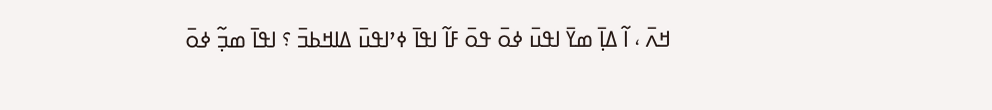ߞߍ߫ ، ߊ߬ ߡߊ߲߫ ߘߌ߫ ߊߟߎ߫ ߦߋ߫ ߟߋ߫ ߓߊ߬ ߊߟߊ߫ ߦߴߊߟߎ߫ ߡߊߞߕߏ߫ ؟ ߊߟߊ߫ ߘߏ߲߬ ߦߋ߫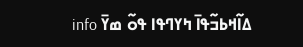ߡߊ߬ߞߕߏ߬ߟߊ߫ ߤߌߣߟߊ ߟߋ߬ ߘߌ߫ info